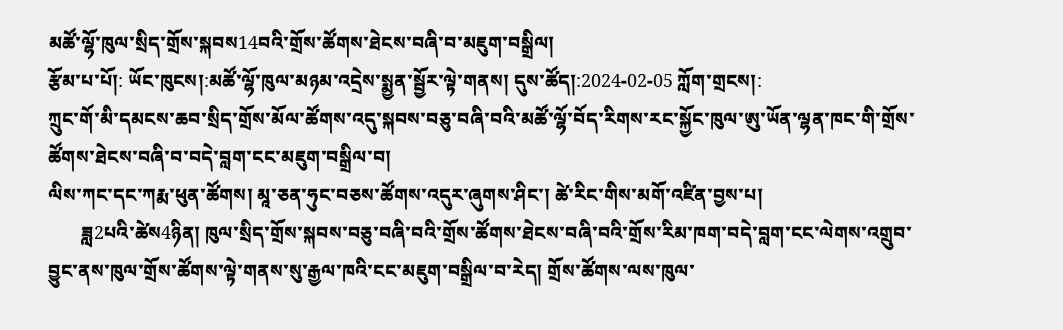མཚོ་ལྷོ་ཁུལ་སྲིད་གྲོས་སྐབས14བའི་གྲོས་ཚོགས་ཐེངས་བཞི་བ་མཇུག་བསྒྲིལ།
རྩོམ་པ་པོ།: ཡོང་ཁུངས།:མཚོ་ལྷོ་ཁུལ་མཉམ་འདྲེས་སྨྱན་སྦྱོར་ལྟེ་གནས། དུས་ཚོད།:2024-02-05 ཀློག་གྲངས།:
ཀྲུང་གོ་མི་དམངས་ཆབ་སྲིད་གྲོས་མོལ་ཚོགས་འདུ་སྐབས་བཅུ་བཞི་བའི་མཚོ་ལྷོ་བོད་རིགས་རང་སྐྱོང་ཁུལ་ཨུ་ཡོན་ལྷན་ཁང་གི་གྲོས་ཚོགས་ཐེངས་བཞི་བ་བདེ་བླག་ངང་མཇུག་བསྒྲིལ་བ།
ལིས་ཀང་དང་ཀརྨ་ཕུན་ཚོགས། མཱ་ཅན་ཧུང་བཅས་ཚོགས་འདུར་ཞུགས་ཤིང་། ཚེ་རིང་གིས་མགོ་འཛིན་བྱས་པ།
       ཟླ2པའི་ཚེས4ཉིན། ཁུལ་སྲིད་གྲོས་སྐབས་བཅུ་བཞི་བའི་གྲོས་ཚོགས་ཐེངས་བཞི་བའི་གྲོས་རིམ་ཁག་བདེ་བླག་ངང་ལེགས་འགྲུབ་བྱུང་ནས་ཁུལ་གྲོས་ཚོགས་ལྟེ་གནས་སུ་རྒྱལ་ཁའི་ངང་མཇུག་བསྒྲིལ་བ་རེད། གྲོས་ཚོགས་ལས་ཁུལ་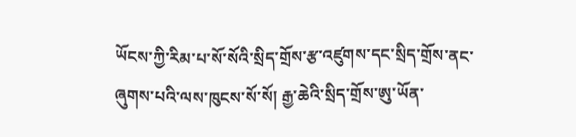ཡོངས་ཀྱི་རིམ་པ་སོ་སོའི་སྲིད་གྲོས་རྩ་འཛུགས་དང་སྲིད་གྲོས་ནང་ཞུགས་པའི་ལས་ཁུངས་སོ་སོ། རྒྱ་ཆེའི་སྲིད་གྲོས་ཨུ་ཡོན་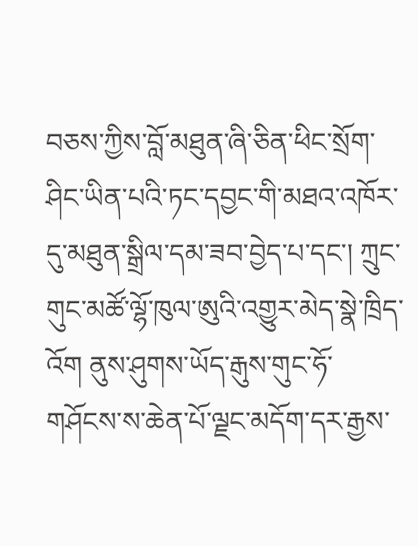བཅས་ཀྱིས་བློ་མཐུན་ཞི་ཅིན་ཕིང་སྲོག་ཤིང་ཡིན་པའི་ཏང་དབྱང་གི་མཐའ་འཁོར་དུ་མཐུན་སྒྲིལ་དམ་ཟབ་བྱེད་པ་དང་། ཀྲུང་གུང་མཚོ་ལྷོ་ཁུལ་ཨུའི་འགྱུར་མེད་སྣེ་ཁྲིད་འོག ནུས་ཤུགས་ཡོད་རྒུས་གུང་ཧོ་གཤོངས་ས་ཆེན་པོ་ལྗང་མདོག་དར་རྒྱས་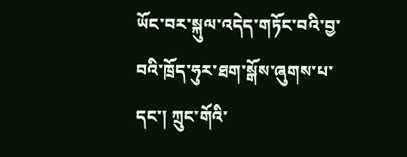ཡོང་བར་སྐུལ་འདེད་གཏོང་བའི་བྱ་བའི་ཁྲོད་ཧུར་ཐག་སྒོས་ཞུགས་པ་དང་། ཀྲུང་གོའི་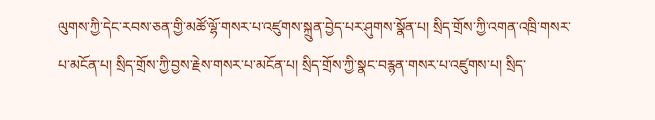ལུགས་ཀྱི་དེང་རབས་ཅན་གྱི་མཚོ་ལྷོ་གསར་པ་འཛུགས་སྐྲུན་བྱེད་པར་ཤུགས་སྣོན་པ། སྲིད་གྲོས་ཀྱི་འགན་འཁྲི་གསར་པ་མངོན་པ། སྲིད་གྲོས་ཀྱི་བྱས་རྗེས་གསར་པ་མངོན་པ། སྲིད་གྲོས་ཀྱི་སྣང་བརྙན་གསར་པ་འཛུགས་པ། སྲིད་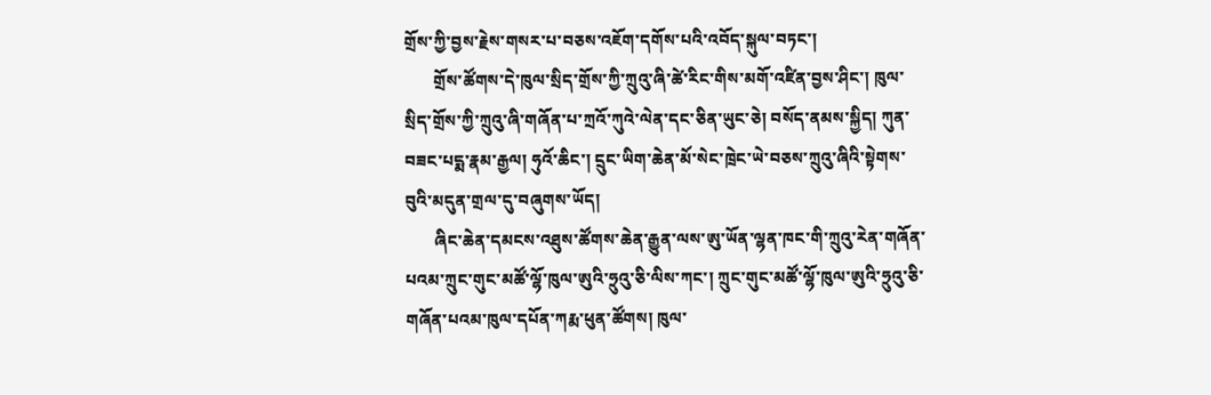གྲོས་ཀྱི་བྱས་རྗེས་གསར་པ་བཅས་འཇོག་དགོས་པའི་འབོད་སྐུལ་བཏང་།
       གྲོས་ཚོགས་དེ་ཁུལ་སྲིད་གྲོས་ཀྱི་ཀྲུའུ་ཞི་ཚེ་རིང་གིས་མགོ་འཛིན་བྱས་ཤིང་། ཁུལ་སྲིད་གྲོས་ཀྱི་ཀྲུའུ་ཞི་གཞོན་པ་ཀྲའོ་ཀུའེ་ལེན་དང་ཅིན་ཡུང་ཅེ། བསོད་ནམས་སྐྱིད། ཀུན་བཟང་པདྨ་རྣམ་རྒྱལ། ཧུའོ་ཆིང་། དྲུང་ཡིག་ཆེན་མོ་སེང་ཁྲེང་ཡེ་བཅས་ཀྲུའུ་ཞིའི་སྟེགས་བུའི་མདུན་གྲལ་དུ་བཞུགས་ཡོད།
       ཞིང་ཆེན་དམངས་འཐུས་ཚོགས་ཆེན་རྒྱུན་ལས་ཨུ་ཡོན་ལྷན་ཁང་གི་ཀྲུའུ་རེན་གཞོན་པའམ་ཀྲུང་གུང་མཚོ་ལྷོ་ཁུལ་ཨུའི་ཧྲུའུ་ཅི་ལིས་ཀང་། ཀྲུང་གུང་མཚོ་ལྷོ་ཁུལ་ཨུའི་ཧྲུའུ་ཅི་གཞོན་པའམ་ཁུལ་དཔོན་ཀརྨ་ཕུན་ཚོགས། ཁུལ་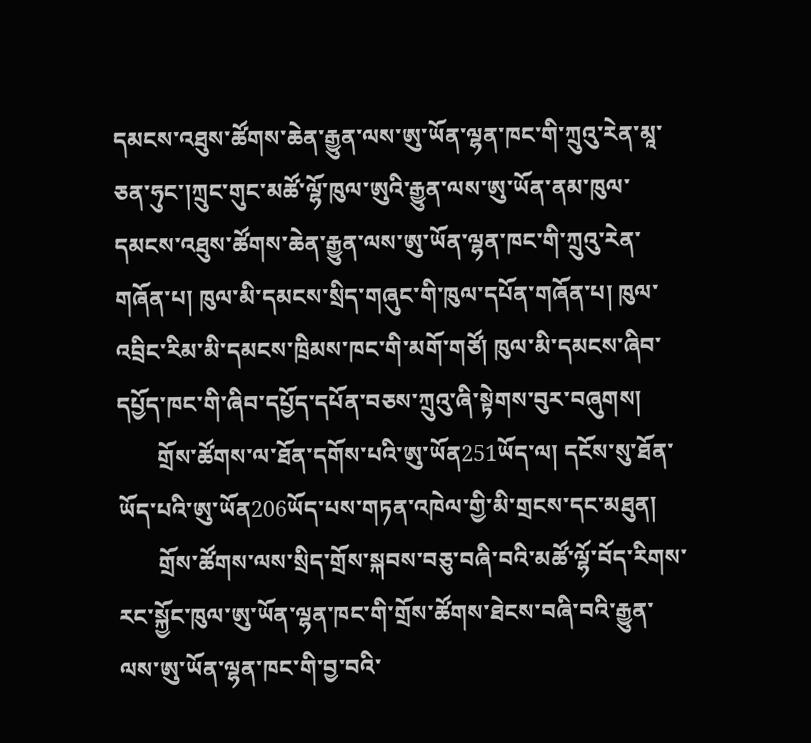དམངས་འཐུས་ཚོགས་ཆེན་རྒྱུན་ལས་ཨུ་ཡོན་ལྷན་ཁང་གི་ཀྲུའུ་རེན་མཱ་ཅན་ཧུང་།ཀྲུང་གུང་མཚོ་ལྷོ་ཁུལ་ཨུའི་རྒྱུན་ལས་ཨུ་ཡོན་ནམ་ཁུལ་དམངས་འཐུས་ཚོགས་ཆེན་རྒྱུན་ལས་ཨུ་ཡོན་ལྷན་ཁང་གི་ཀྲུའུ་རེན་གཞོན་པ། ཁུལ་མི་དམངས་སྲིད་གཞུང་གི་ཁུལ་དཔོན་གཞོན་པ། ཁུལ་འབྲིང་རིམ་མི་དམངས་ཁྲིམས་ཁང་གི་མགོ་གཙོ། ཁུལ་མི་དམངས་ཞིབ་དཔྱོད་ཁང་གི་ཞིབ་དཔྱོད་དཔོན་བཅས་ཀྲུའུ་ཞི་སྟེགས་བུར་བཞུགས།
       གྲོས་ཚོགས་ལ་ཐོན་དགོས་པའི་ཨུ་ཡོན251ཡོད་ལ། དངོས་སུ་ཐོན་ཡོད་པའི་ཨུ་ཡོན206ཡོད་པས་གཏན་འཁེལ་གྱི་མི་གྲངས་དང་མཐུན།
       གྲོས་ཚོགས་ལས་སྲིད་གྲོས་སྐབས་བཅུ་བཞི་བའི་མཚོ་ལྷོ་བོད་རིགས་རང་སྐྱོང་ཁུལ་ཨུ་ཡོན་ལྷན་ཁང་གི་གྲོས་ཚོགས་ཐེངས་བཞི་བའི་རྒྱུན་ལས་ཨུ་ཡོན་ལྷན་ཁང་གི་བྱ་བའི་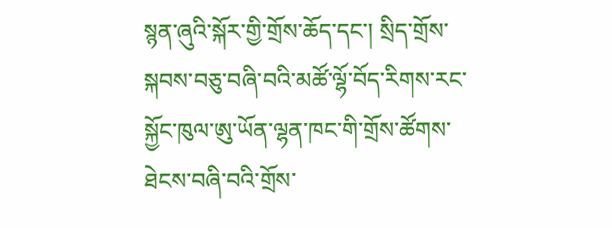སྙན་ཞུའི་སྐོར་གྱི་གྲོས་ཆོད་དང་། སྲིད་གྲོས་སྐབས་བཅུ་བཞི་བའི་མཚོ་ལྷོ་བོད་རིགས་རང་སྐྱོང་ཁུལ་ཨུ་ཡོན་ལྷན་ཁང་གི་གྲོས་ཚོགས་ཐེངས་བཞི་བའི་གྲོས་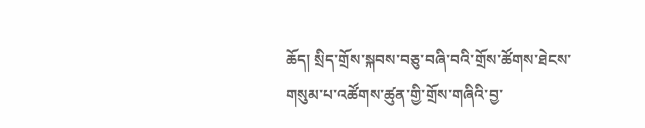ཆོད། སྲིད་གྲོས་སྐབས་བཅུ་བཞི་བའི་གྲོས་ཚོགས་ཐེངས་གསུམ་པ་འཚོགས་ཚུན་གྱི་གྲོས་གཞིའི་བྱ་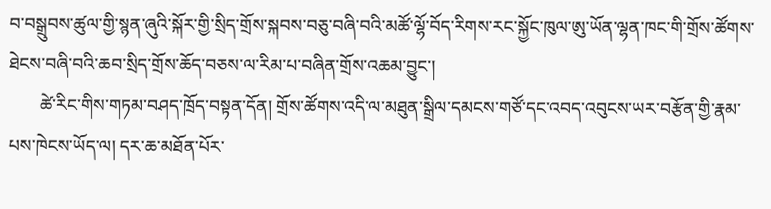བ་བསྒྲུབས་ཚུལ་གྱི་སྙན་ཞུའི་སྐོར་གྱི་སྲིད་གྲོས་སྐབས་བཅུ་བཞི་བའི་མཚོ་ལྷོ་བོད་རིགས་རང་སྐྱོང་ཁུལ་ཨུ་ཡོན་ལྷན་ཁང་གི་གྲོས་ཚོགས་ཐེངས་བཞི་བའི་ཆབ་སྲིད་གྲོས་ཆོད་བཅས་ལ་རིམ་པ་བཞིན་གྲོས་འཆམ་བྱུང་།
       ཚེ་རིང་གིས་གཏམ་བཤད་ཁྲོད་བསྟན་དོན། གྲོས་ཚོགས་འདི་ལ་མཐུན་སྒྲིལ་དམངས་གཙོ་དང་འབད་འབུངས་ཡར་བརྩོན་གྱི་རྣམ་པས་ཁེངས་ཡོད་ལ། དར་ཆ་མཐོན་པོར་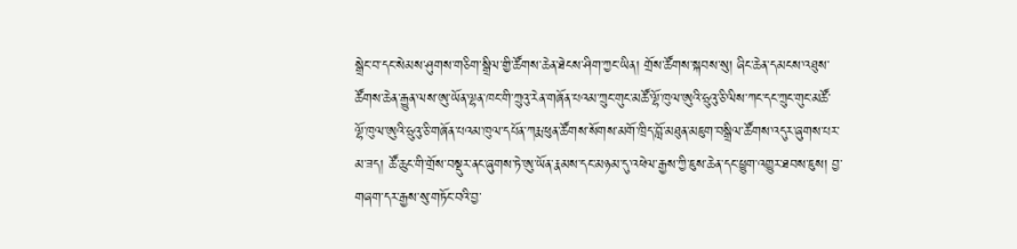སྒྲེང་བ་དང་སེམས་ཤུགས་གཅིག་སྒྲིལ་གྱི་ཚོགས་ཆེན་ཐེངས་ཤིག་ཀྱང་ཡིན། གྲོས་ཚོགས་སྐབས་སུ། ཞིང་ཆེན་དམངས་འཐུས་ཚོགས་ཆེན་རྒྱུན་ལས་ཨུ་ཡོན་ལྷན་ཁང་གི་ཀྲུའུ་རེན་གཞོན་པའམ་ཀྲུང་གུང་མཚོ་ལྷོ་ཁུལ་ཨུའི་ཧྲུའུ་ཅི་ལིས་ཀང་དང་ཀྲུང་གུང་མཚོ་ལྷོ་ཁུལ་ཨུའི་ཧྲུའུ་ཅི་གཞོན་པའམ་ཁུལ་དཔོན་ཀརྨ་ཕུན་ཚོགས་སོགས་མགོ་ཁྲིད་བློ་མཐུན་མཇུག་བསྒྲིལ་ཚོགས་འདུར་ཞུགས་པར་མ་ཟད། ཚོ་ཆུང་གི་གྲོས་བསྡུར་ནང་ཞུགས་ཏེ་ཨུ་ཡོན་རྣམས་དང་མཉམ་དུ་འཕེལ་རྒྱས་ཀྱི་ཇུས་ཆེན་དང་ཕྱུག་འགྱུར་ཐབས་ཇུས། བྱ་གཞག་དར་རྒྱས་སུ་གཏོང་བའི་བྱ་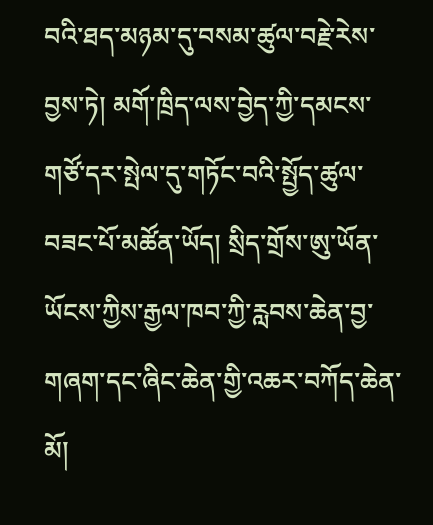བའི་ཐད་མཉམ་དུ་བསམ་ཚུལ་བརྗེ་རེས་བྱས་ཏེ། མགོ་ཁྲིད་ལས་བྱེད་ཀྱི་དམངས་གཙོ་དར་སྤེལ་དུ་གཏོང་བའི་སྤྱོད་ཚུལ་བཟང་པོ་མཚོན་ཡོད། སྲིད་གྲོས་ཨུ་ཡོན་ཡོངས་ཀྱིས་རྒྱལ་ཁབ་ཀྱི་རླབས་ཆེན་བྱ་གཞག་དང་ཞིང་ཆེན་གྱི་འཆར་བཀོད་ཆེན་མོ།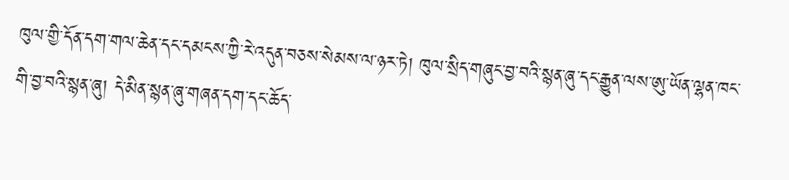ཁུལ་གྱི་དོན་དག་གལ་ཆེན་དང་དམངས་ཀྱི་རེ་འདུན་བཅས་སེམས་ལ་ཉར་ཏེ། ཁུལ་སྲིད་གཞུང་བྱ་བའི་སྙན་ཞུ་དང་རྒྱུན་ལས་ཨུ་ཡོན་ལྷན་ཁང་གི་བྱ་བའི་སྙན་ཞུ། དེ་མིན་སྙན་ཞུ་གཞན་དག་དང་ཆོད་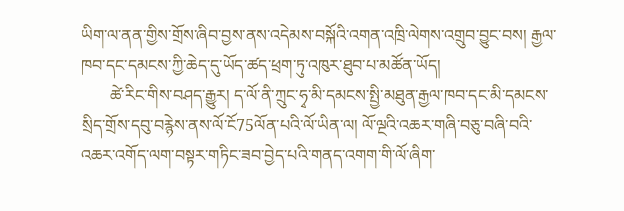ཡིག་ལ་ནན་གྱིས་གྲོས་ཞིབ་བྱས་ནས་འདེམས་བསྐོའི་འགན་འཁྲི་ལེགས་འགྲུབ་བྱུང་བས། རྒྱལ་ཁབ་དང་དམངས་ཀྱི་ཆེད་དུ་ཡོད་ཚད་ཕྲག་ཏུ་འཁུར་ཐུབ་པ་མཚོན་ཡོད།
       ཚེ་རིང་གིས་བཤད་རྒྱུར། ད་ལོ་ནི་ཀྲུང་ཧྭ་མི་དམངས་སྤྱི་མཐུན་རྒྱལ་ཁབ་དང་མི་དམངས་སྲིད་གྲོས་དབུ་བརྙེས་ནས་ལོ་ངོ75ལོན་པའི་ལོ་ཡིན་ལ། ལོ་ལྔའི་འཆར་གཞི་བཅུ་བཞི་བའི་འཆར་འགོད་ལག་བསྟར་གཏིང་ཟབ་བྱེད་པའི་གནད་འགག་གི་ལོ་ཞིག་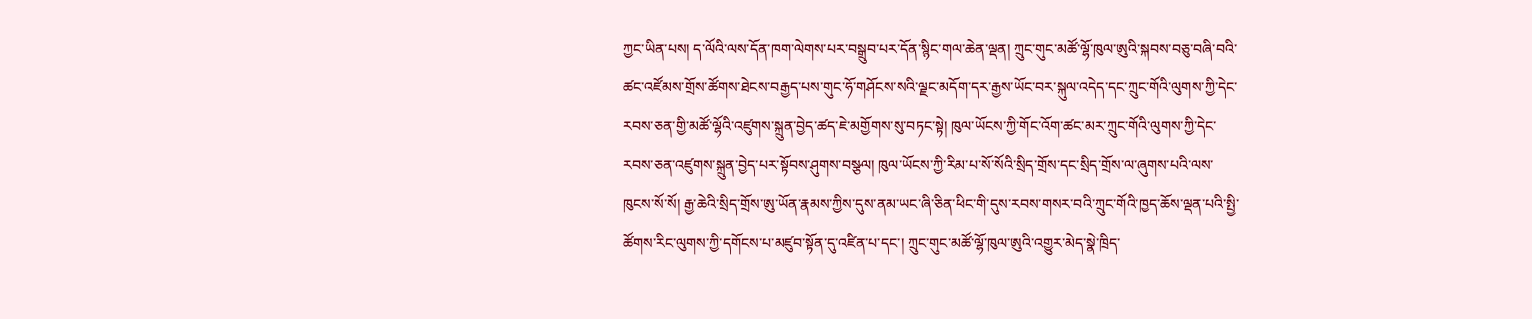ཀྱང་ཡིན་པས། ད་ལོའི་ལས་དོན་ཁག་ལེགས་པར་བསྒྲུབ་པར་དོན་སྙིང་གལ་ཆེན་ལྡན། ཀྲུང་གུང་མཚོ་ལྷོ་ཁུལ་ཨུའི་སྐབས་བཅུ་བཞི་བའི་ཚང་འཛོམས་གྲོས་ཚོགས་ཐེངས་བརྒྱད་པས་གུང་ཧོ་གཤོངས་སའི་ལྗང་མདོག་དར་རྒྱས་ཡོང་བར་སྐུལ་འདེད་དང་ཀྲུང་གོའི་ལུགས་ཀྱི་དེང་རབས་ཅན་གྱི་མཚོ་ལྷོའི་འཛུགས་སྐྲུན་བྱེད་ཚད་ཇེ་མགྱོགས་སུ་བཏང་སྟེ། ཁུལ་ཡོངས་ཀྱི་གོང་འོག་ཚང་མར་ཀྲུང་གོའི་ལུགས་ཀྱི་དེང་རབས་ཅན་འཛུགས་སྐྲུན་བྱེད་པར་སྟོབས་ཤུགས་བསྩལ། ཁུལ་ཡོངས་ཀྱི་རིམ་པ་སོ་སོའི་སྲིད་གྲོས་དང་སྲིད་གྲོས་ལ་ཞུགས་པའི་ལས་ཁུངས་སོ་སོ། རྒྱ་ཆེའི་སྲིད་གྲོས་ཨུ་ཡོན་རྣམས་ཀྱིས་དུས་ནམ་ཡང་ཞི་ཅིན་ཕིང་གི་དུས་རབས་གསར་བའི་ཀྲུང་གོའི་ཁྱད་ཆོས་ལྡན་པའི་སྤྱི་ཚོགས་རིང་ལུགས་ཀྱི་དགོངས་པ་མཛུབ་སྟོན་དུ་འཛིན་པ་དང་། ཀྲུང་གུང་མཚོ་ལྷོ་ཁུལ་ཨུའི་འགྱུར་མེད་སྣེ་ཁྲིད་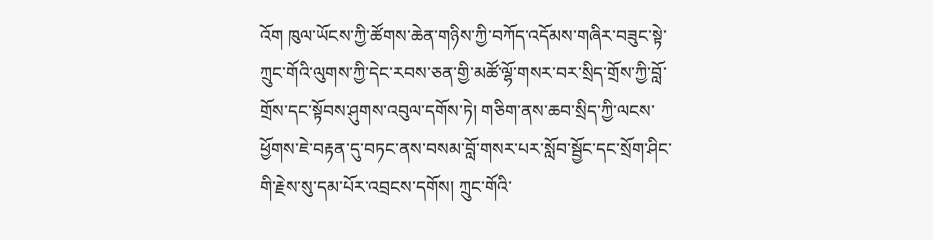འོག ཁུལ་ཡོངས་ཀྱི་ཚོགས་ཆེན་གཉིས་ཀྱི་བཀོད་འདོམས་གཞིར་བཟུང་སྟེ་ཀྲུང་གོའི་ལུགས་ཀྱི་དེང་རབས་ཅན་གྱི་མཚོ་ལྷོ་གསར་བར་སྲིད་གྲོས་ཀྱི་བློ་གྲོས་དང་སྟོབས་ཤུགས་འབུལ་དགོས་ཏེ། གཅིག་ནས་ཆབ་སྲིད་ཀྱི་ལངས་ཕྱོགས་ཇེ་བརྟན་དུ་བཏང་ནས་བསམ་བློ་གསར་པར་སློབ་སྦྱོང་དང་སྲོག་ཤིང་གི་རྗེས་སུ་དམ་པོར་འབྲངས་དགོས། ཀྲུང་གོའི་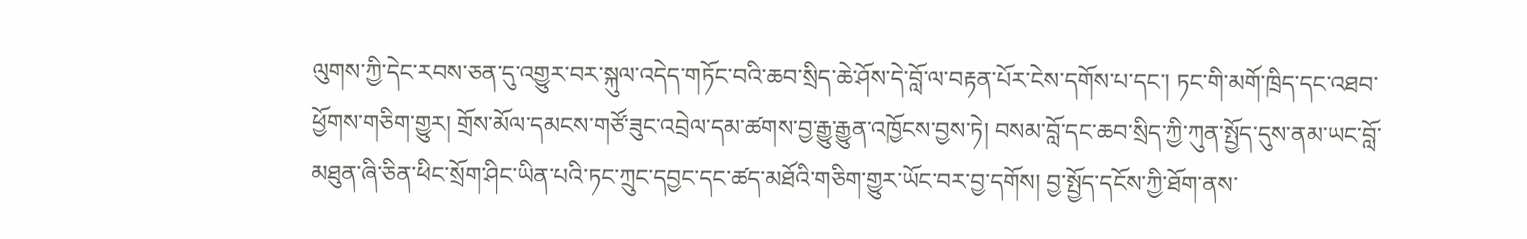ལུགས་ཀྱི་དེང་རབས་ཅན་དུ་འགྱུར་བར་སྐུལ་འདེད་གཏོང་བའི་ཆབ་སྲིད་ཆེ་ཤོས་དེ་བློ་ལ་བརྟན་པོར་ངེས་དགོས་པ་དང་། ཏང་གི་མགོ་ཁྲིད་དང་འཐབ་ཕྱོགས་གཅིག་གྱུར། གྲོས་མོལ་དམངས་གཙོ་ཟུང་འབྲེལ་དམ་ཚགས་བྱ་རྒྱུ་རྒྱུན་འཁྱོངས་བྱས་ཏེ། བསམ་བློ་དང་ཆབ་སྲིད་ཀྱི་ཀུན་སྤྱོད་དུས་ནམ་ཡང་བློ་མཐུན་ཞི་ཅིན་ཕིང་སྲོག་ཤིང་ཡིན་པའི་ཏང་ཀྲུང་དབྱང་དང་ཚད་མཐོའི་གཅིག་གྱུར་ཡོང་བར་བྱ་དགོས། བྱ་སྤྱོད་དངོས་ཀྱི་ཐོག་ནས་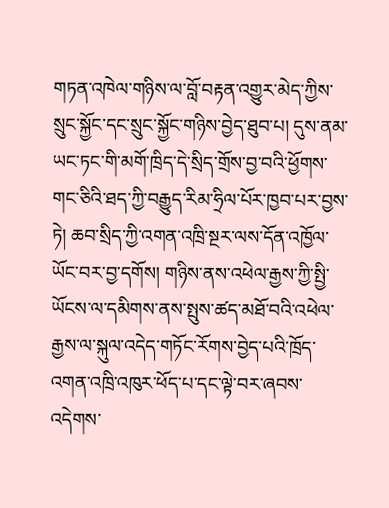གཏན་འཁེལ་གཉིས་ལ་བློ་བརྟན་འགྱུར་མེད་ཀྱིས་སྲུང་སྐྱོང་དང་སྲུང་སྐྱོང་གཉིས་བྱེད་ཐུབ་པ། དུས་ནམ་ཡང་ཏང་གི་མགོ་ཁྲིད་དེ་སྲིད་གྲོས་བྱ་བའི་ཕྱོགས་གང་ཅིའི་ཐད་ཀྱི་བརྒྱུད་རིམ་ཧྲིལ་པོར་ཁྱབ་པར་བྱས་ཏེ། ཆབ་སྲིད་ཀྱི་འགན་འཁྲི་སྔར་ལས་དོན་འཁྱོལ་ཡོང་བར་བྱ་དགོས། གཉིས་ནས་འཕེལ་རྒྱས་ཀྱི་སྤྱི་ཡོངས་ལ་དམིགས་ནས་སྤུས་ཚད་མཐོ་བའི་འཕེལ་རྒྱས་ལ་སྐུལ་འདེད་གཏོང་རོགས་བྱེད་པའི་ཁྲོད་འགན་འཁྲི་འཁུར་ཕོད་པ་དང་ལྟེ་བར་ཞབས་འདེགས་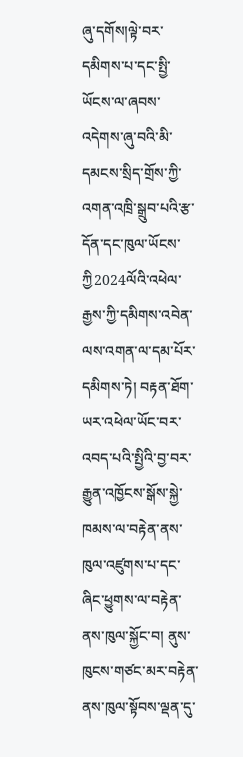ཞུ་དགོས།ལྟེ་བར་དམིགས་པ་དང་སྤྱི་ཡོངས་ལ་ཞབས་འདེགས་ཞུ་བའི་མི་དམངས་སྲིད་གྲོས་ཀྱི་འགན་འཁྲི་སྒྲུབ་པའི་རྩ་དོན་དང་ཁུལ་ཡོངས་ཀྱི2024ལོའི་འཕེལ་རྒྱས་ཀྱི་དམིགས་འབེན་ལས་འགན་ལ་དམ་པོར་དམིགས་ཏེ། བརྟན་ཐོག་ཡར་འཕེལ་ཡོང་བར་འབད་པའི་སྤྱིའི་བྱ་བར་རྒྱུན་འཁྱོངས་སྒོས་སྐྱེ་ཁམས་ལ་བརྟེན་ནས་ཁུལ་འཛུགས་པ་དང་ཞིང་ཕྱུགས་ལ་བརྟེན་ནས་ཁུལ་སྐྱོང་བ། ནུས་ཁུངས་གཙང་མར་བརྟེན་ནས་ཁུལ་སྟོབས་ལྡན་དུ་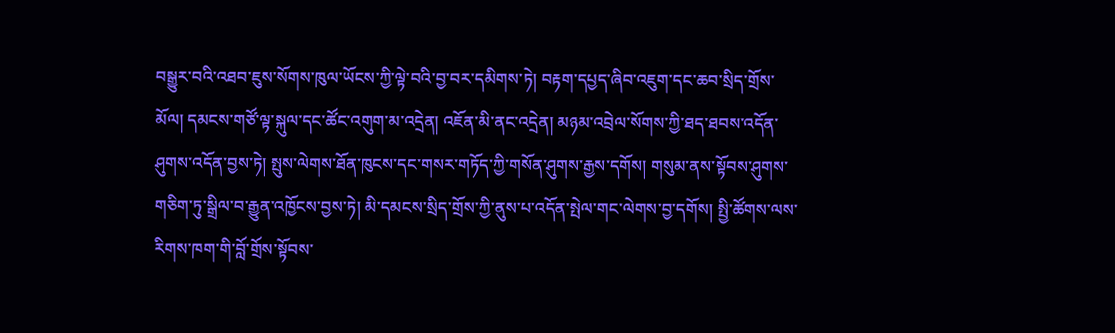བསྒྱུར་བའི་འཐབ་ཇུས་སོགས་ཁུལ་ཡོངས་ཀྱི་ལྟེ་བའི་བྱ་བར་དམིགས་ཏེ། བརྟག་དཔྱད་ཞིབ་འཇུག་དང་ཆབ་སྲིད་གྲོས་མོལ། དམངས་གཙོ་ལྟ་སྐུལ་དང་ཚོང་འགུག་མ་འདྲེན། འཇོན་མི་ནང་འདྲེན། མཉམ་འབྲེལ་སོགས་ཀྱི་ཐད་ཐབས་འདོན་ཤུགས་འདོན་བྱས་ཏེ། སྤུས་ལེགས་ཐོན་ཁུངས་དང་གསར་གཏོད་ཀྱི་གསོན་ཤུགས་རྒྱས་དགོས། གསུམ་ནས་སྟོབས་ཤུགས་གཅིག་ཏུ་སྒྲིལ་བ་རྒྱུན་འཁྱོངས་བྱས་ཏེ། མི་དམངས་སྲིད་གྲོས་ཀྱི་ནུས་པ་འདོན་སྤེལ་གང་ལེགས་བྱ་དགོས། སྤྱི་ཚོགས་ལས་རིགས་ཁག་གི་བློ་གྲོས་སྟོབས་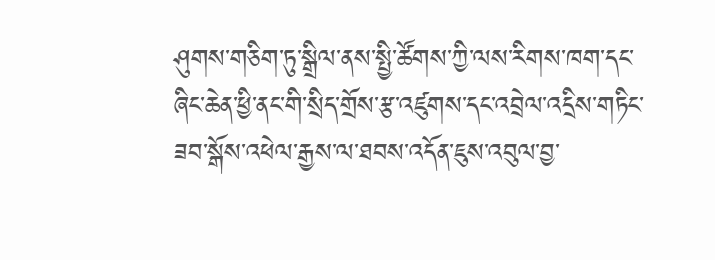ཤུགས་གཅིག་ཏུ་སྒྲིལ་ནས་སྤྱི་ཚོགས་ཀྱི་ལས་རིགས་ཁག་དང་ཞིང་ཆེན་ཕྱི་ནང་གི་སྲིད་གྲོས་རྩ་འཛུགས་དང་འབྲེལ་འདྲིས་གཏིང་ཟབ་སྒོས་འཕེལ་རྒྱས་ལ་ཐབས་འདོན་ཇུས་འབུལ་བྱ་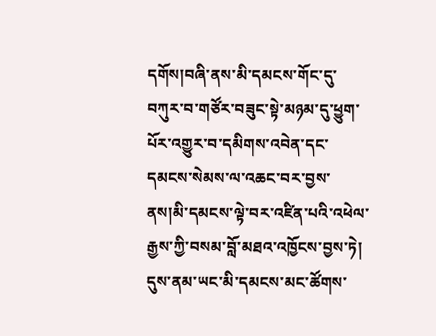དགོས།བཞི་ནས་མི་དམངས་གོང་དུ་བཀུར་བ་གཙོར་བཟུང་སྟེ་མཉམ་དུ་ཕྱུག་པོར་འགྱུར་བ་དམིགས་འབེན་དང་དམངས་སེམས་ལ་འཆང་བར་བྱས་ནས།མི་དམངས་ལྟེ་བར་འཛིན་པའི་འཕེལ་རྒྱས་ཀྱི་བསམ་བློ་མཐའ་འཁྱོངས་བྱས་ཏེ། དུས་ནམ་ཡང་མི་དམངས་མང་ཚོགས་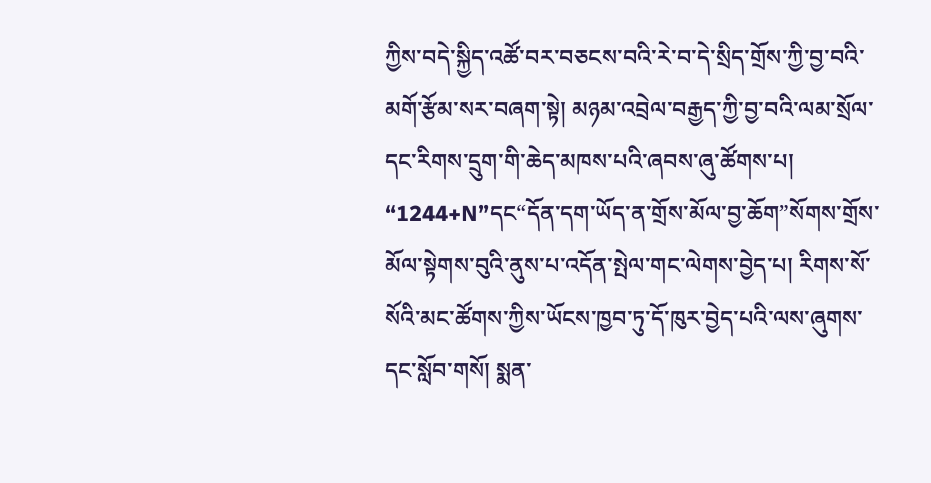ཀྱིས་བདེ་སྐྱིད་འཚོ་བར་བཅངས་བའི་རེ་བ་དེ་སྲིད་གྲོས་ཀྱི་བྱ་བའི་མགོ་རྩོམ་སར་བཞག་སྟེ། མཉམ་འབྲེལ་བརྒྱད་ཀྱི་བྱ་བའི་ལམ་སྲོལ་དང་རིགས་དྲུག་གི་ཆེད་མཁས་པའི་ཞབས་ཞུ་ཚོགས་པ། “1244+N”དང“དོན་དག་ཡོད་ན་གྲོས་མོལ་བྱ་ཆོག”སོགས་གྲོས་མོལ་སྟེགས་བུའི་ནུས་པ་འདོན་སྤེལ་གང་ལེགས་བྱེད་པ། རིགས་སོ་སོའི་མང་ཚོགས་ཀྱིས་ཡོངས་ཁྱབ་ཏུ་དོ་ཁུར་བྱེད་པའི་ལས་ཞུགས་དང་སློབ་གསོ། སྨན་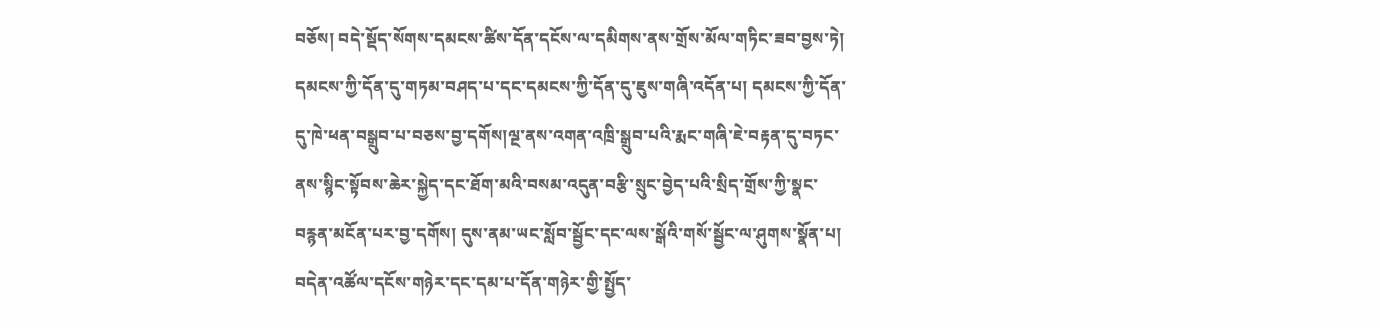བཅོས། བདེ་སྡོད་སོགས་དམངས་ཚིས་དོན་དངོས་ལ་དམིགས་ནས་གྲོས་མོལ་གཏིང་ཟབ་བྱས་ཏེ། དམངས་ཀྱི་དོན་དུ་གཏམ་བཤད་པ་དང་དམངས་ཀྱི་དོན་དུ་ཇུས་གཞི་འདོན་པ། དམངས་ཀྱི་དོན་དུ་ཁེ་ཕན་བསྒྲུབ་པ་བཅས་བྱ་དགོས།ལྔ་ནས་འགན་འཁྲི་སྒྲུབ་པའི་རྨང་གཞི་ཇེ་བརྟན་དུ་བཏང་ནས་སྙིང་སྟོབས་ཆེར་སྐྱེད་དང་ཐོག་མའི་བསམ་འདུན་བརྩི་སྲུང་བྱེད་པའི་སྲིད་གྲོས་ཀྱི་སྣང་བརྙན་མངོན་པར་བྱ་དགོས། དུས་ནམ་ཡང་སློབ་སྦྱོང་དང་ལས་སྒོའི་གསོ་སྦྱོང་ལ་ཤུགས་སྣོན་པ། བདེན་འཚོལ་དངོས་གཉེར་དང་དམ་པ་དོན་གཉེར་གྱི་སྤྱོད་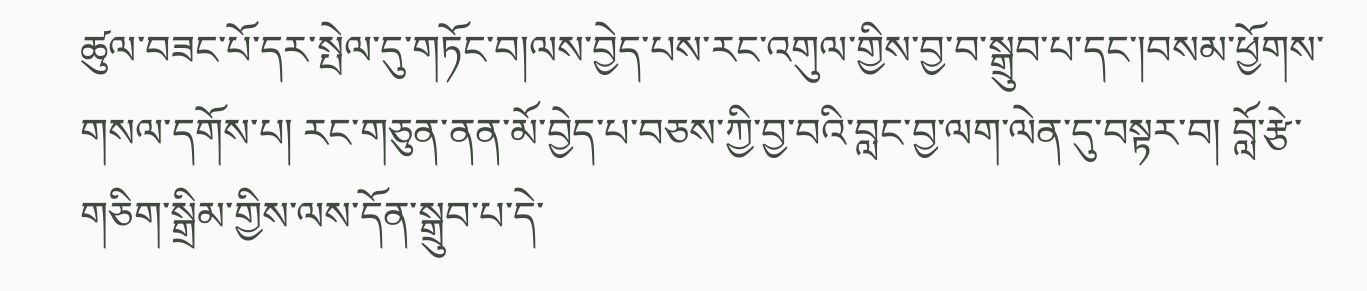ཚུལ་བཟང་པོ་དར་སྤེལ་དུ་གཏོང་བ།ལས་བྱེད་པས་རང་འགུལ་གྱིས་བྱ་བ་སྒྲུབ་པ་དང་།བསམ་ཕྱོགས་གསལ་དགོས་པ། རང་གཅུན་ནན་མོ་བྱེད་པ་བཅས་ཀྱི་བྱ་བའི་བླང་བྱ་ལག་ལེན་དུ་བསྟར་བ། བློ་རྩེ་གཅིག་སྒྲིམ་གྱིས་ལས་དོན་སྒྲུབ་པ་དེ་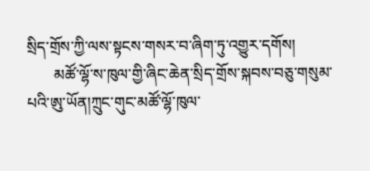སྲིད་གྲོས་ཀྱི་ལས་སྟངས་གསར་བ་ཞིག་ཏུ་འགྱུར་དགོས།
       མཚོ་ལྷོ་ས་ཁུལ་གྱི་ཞིང་ཆེན་སྲིད་གྲོས་སྐབས་བཅུ་གསུམ་པའི་ཨུ་ཡོན།ཀྲུང་གུང་མཚོ་ལྷོ་ཁུལ་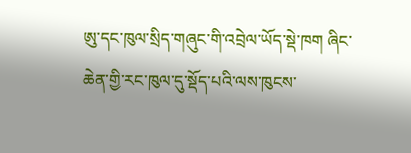ཨུ་དང་ཁུལ་སྲིད་གཞུང་གི་འབྲེལ་ཡོད་སྡེ་ཁག ཞིང་ཆེན་གྱི་རང་ཁུལ་དུ་སྡོད་པའི་ལས་ཁུངས་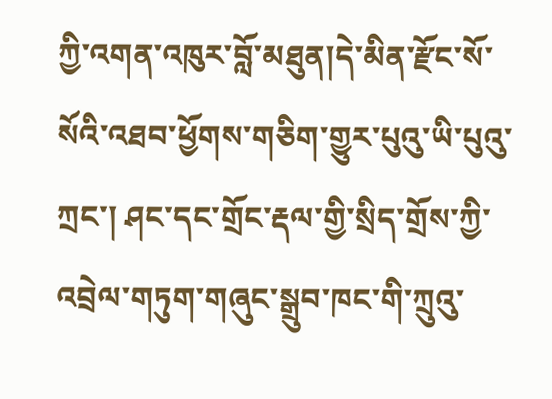ཀྱི་འགན་འཁུར་བློ་མཐུན།དེ་མིན་རྫོང་སོ་སོའི་འཐབ་ཕྱོགས་གཅིག་གྱུར་པུའུ་ཡི་པུའུ་ཀྲང་། ཤང་དང་གྲོང་རྡལ་གྱི་སྲིད་གྲོས་ཀྱི་འབྲེལ་གཏུག་གཞུང་སྒྲུབ་ཁང་གི་ཀྲུའུ་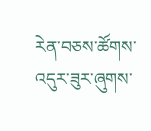རེན་བཅས་ཚོགས་འདུར་ཟུར་ཞུགས་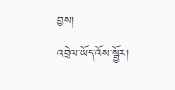བྱས།
འབྲེལ་ཡོད་འོས་སྦྱོར།